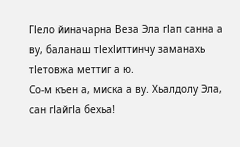ГІело йиначарна Веза Эла гІап санна а ву, баланаш тІехІиттинчу заманахь тІетовжа меттиг а ю.
Со-м къен а, миска а ву. Хьалдолу Эла, сан гІайгІа бехьа!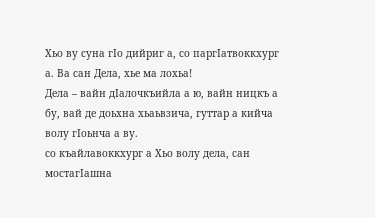Хьо ву суна гІо дийриг а, со паргІатвоккхург а. Ва сан Дела, хье ма лохьа!
Дела – вайн дІалочкъийла а ю, вайн ницкъ а бу, вай де доьхна хьаьвзича, гуттар а кийча волу гІоьнча а ву.
со къайлавоккхург а Хьо волу дела, сан мостагІашна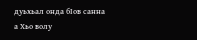дуьхьал онда бІов санна а Хьо волу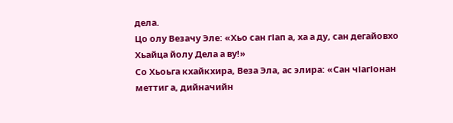дела.
Цо олу Везачу Эле: «Хьо сан гІап а, ха а ду, сан дегайовхо Хьайца йолу Дела а ву!»
Со Хьоьга кхайкхира, Веза Эла, ас элира: «Сан чІагІонан меттиг а, дийначийн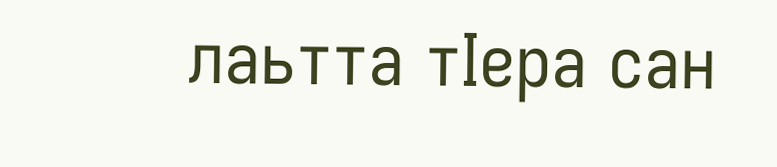лаьтта тІера сан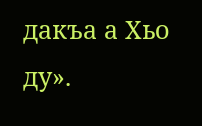дакъа а Хьо ду».